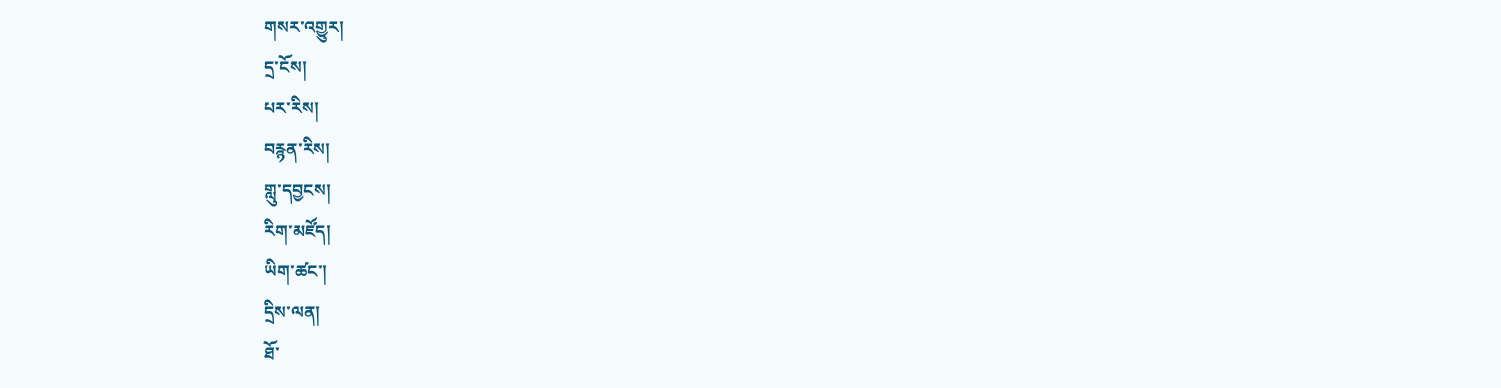གསར་འགྱུར།
དྲ་ངོས།
པར་རིས།
བརྙན་རིས།
གླུ་དབྱངས།
རིག་མཛོད།
ཡིག་ཚང་།
དྲིས་ལན།
ཐོ་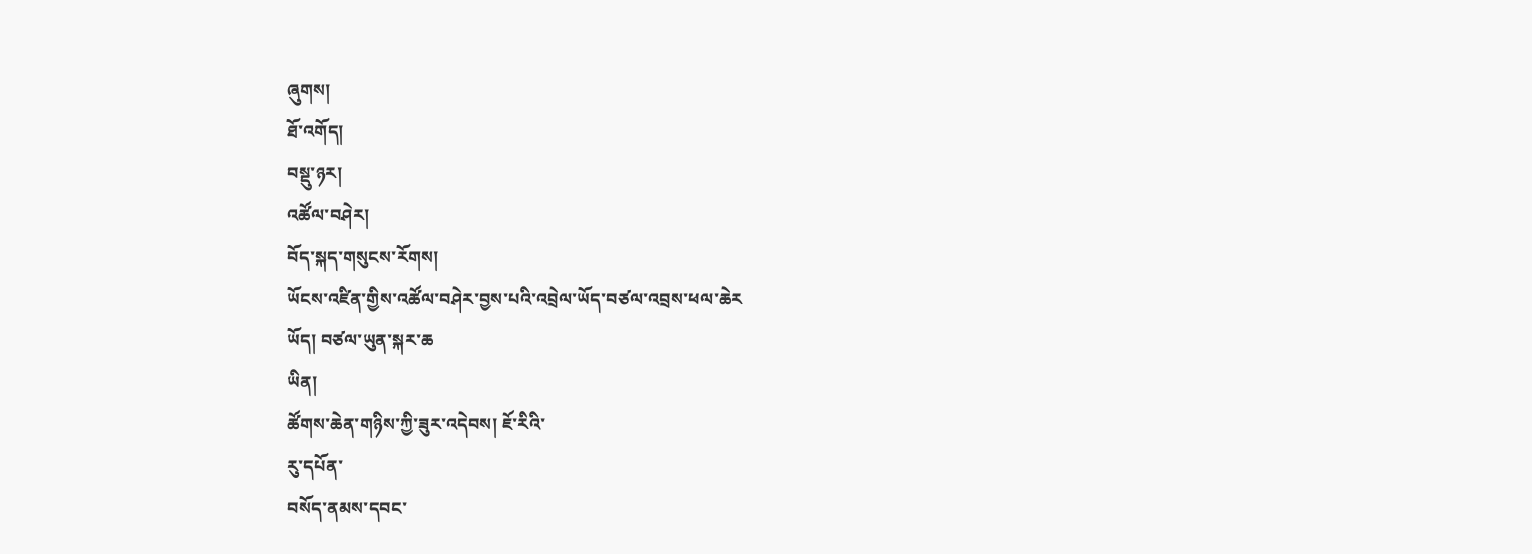ཞུགས།
ཐོ་འགོད།
བསྡུ་ཉར།
འཚོལ་བཤེར།
བོད་སྐད་གསུངས་རོགས།
ཡོངས་འཛིན་གྱིས་འཚོལ་བཤེར་བྱས་པའི་འབྲེལ་ཡོད་བཙལ་འབྲས་ཕལ་ཆེར
ཡོད། བཙལ་ཡུན་སྐར་ཆ
ཡིན།
ཚོགས་ཆེན་གཉིས་ཀྱི་ཟུར་འདེབས། ཇོ་རིའི་
རུ་དཔོན་
བསོད་ནམས་དབང་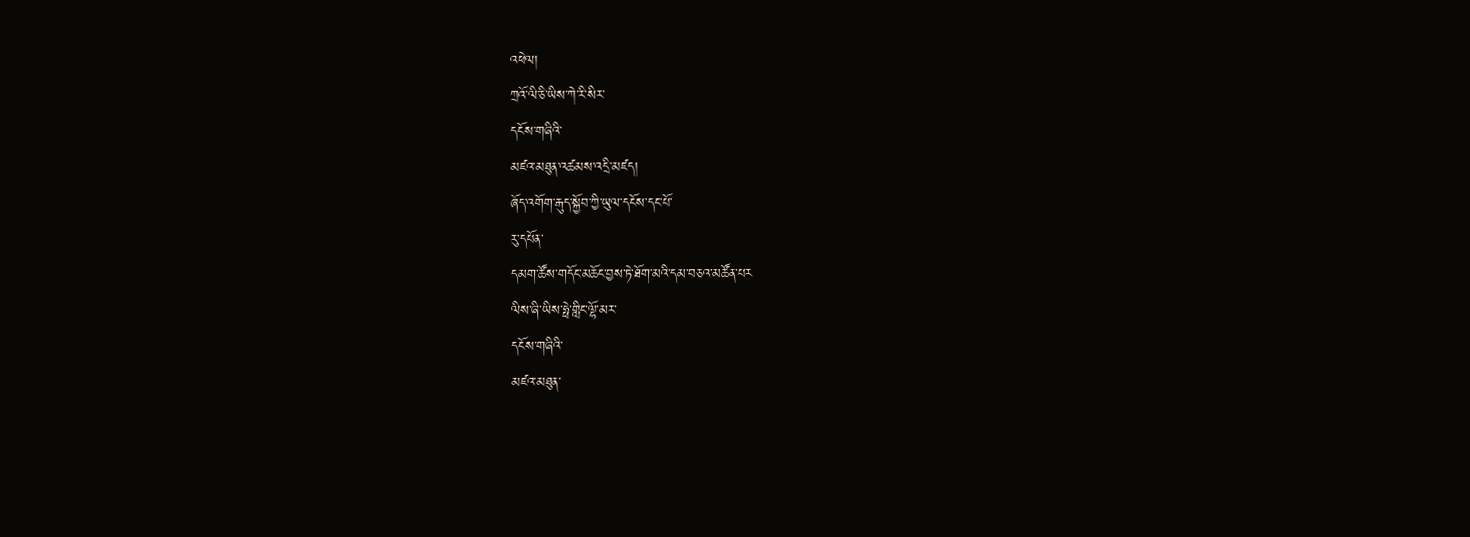འཕེལ།
ཀྲའོ་ལི་ཅི་ཡིས་ཀེ་རི་སིར་
དངོས་གཞིའི་
མཛའ་མཐུན་འཚམས་འདྲི་མཛད།
ཞོད་འགོག་རྒུད་སྐྱོབ་ཀྱི་ཡུལ་དངོས་དང་པོ་
རུ་དཔོན་
དམག་ཚོས་གདོང་མཆོང་བྱས་ཏེ་ཐོག་མའི་དམ་བཅའ་མཚོན་པར
ལིས་ཞི་ཡིས་ཧྥེ་གླིང་ལྷོ་མར་
དངོས་གཞིའི་
མཛའ་མཐུན་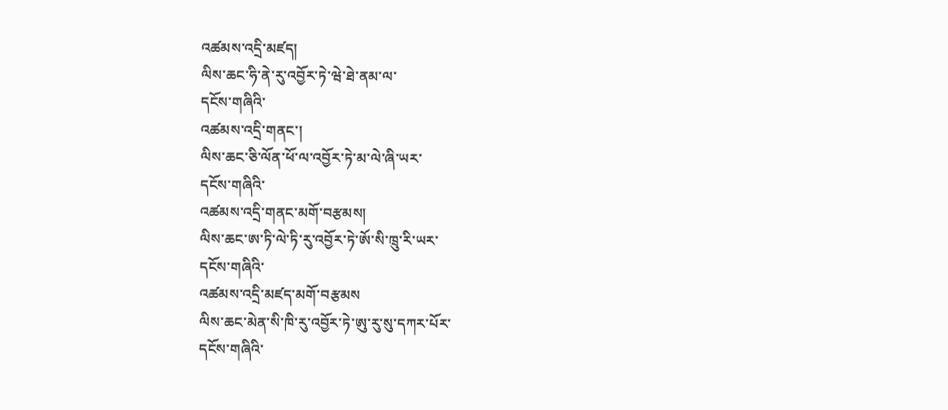འཚམས་འདྲི་མཛད།
ལིས་ཆང་ཧི་ནེ་རུ་འབྱོར་ཏེ་ཝེ་ཐེ་ནམ་ལ་
དངོས་གཞིའི་
འཚམས་འདྲི་གནང་།
ལིས་ཆང་ཅི་ལོན་ཕོ་ལ་འབྱོར་ཏེ་མ་ལེ་ཞི་ཡར་
དངོས་གཞིའི་
འཚམས་འདྲི་གནང་མགོ་བརྩམས།
ལིས་ཆང་ཨ་ཏི་ལེ་ཏི་རུ་འབྱོར་ཏེ་ཨོ་སི་ཁྲུ་རི་ཡར་
དངོས་གཞིའི་
འཚམས་འདྲི་མཛད་མགོ་བརྩམས
ལིས་ཆང་མེན་སི་ཁི་རུ་འབྱོར་ཏེ་ཨུ་རུ་སུ་དཀར་པོར་
དངོས་གཞིའི་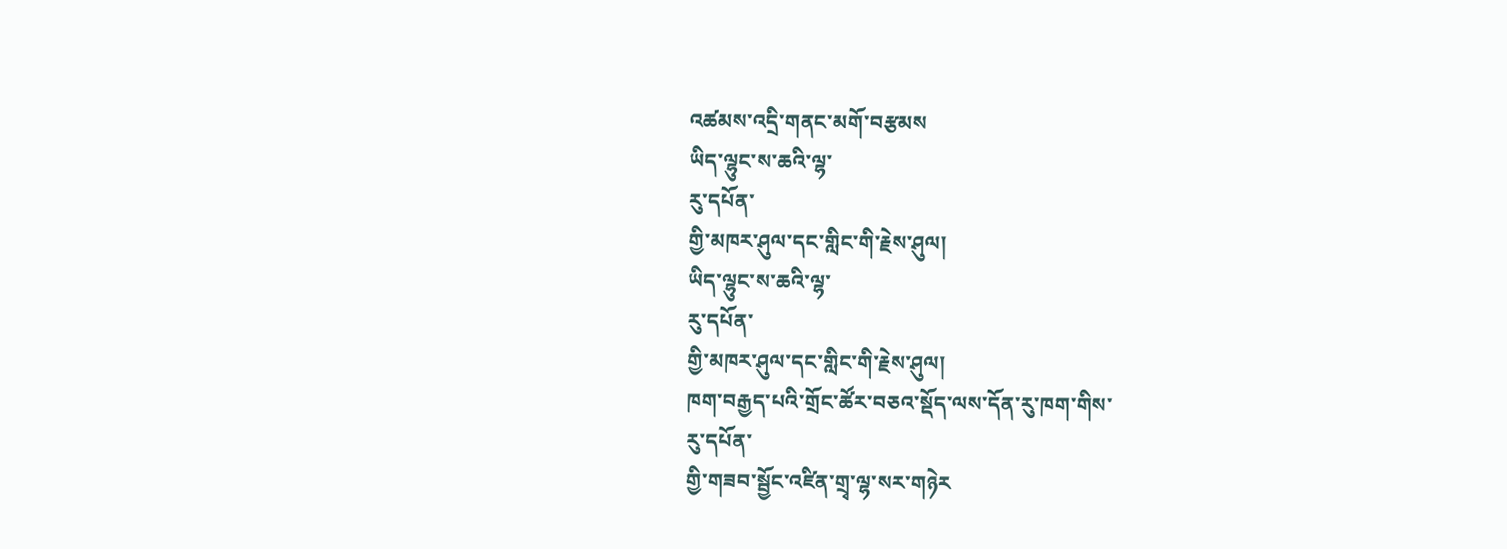འཚམས་འདྲི་གནང་མགོ་བརྩམས
ཡིད་ལྷུང་ས་ཆའི་ལྷ་
རུ་དཔོན་
གྱི་མཁར་ཤུལ་དང་གླིང་གི་རྗེས་ཤུལ།
ཡིད་ལྷུང་ས་ཆའི་ལྷ་
རུ་དཔོན་
གྱི་མཁར་ཤུལ་དང་གླིང་གི་རྗེས་ཤུལ།
ཁག་བརྒྱད་པའི་གྲོང་ཚོར་བཅའ་སྡོད་ལས་དོན་རུ་ཁག་གིས་
རུ་དཔོན་
གྱི་གཟབ་སྦྱོང་འཛིན་གྲྭ་ལྷ་སར་གཉེར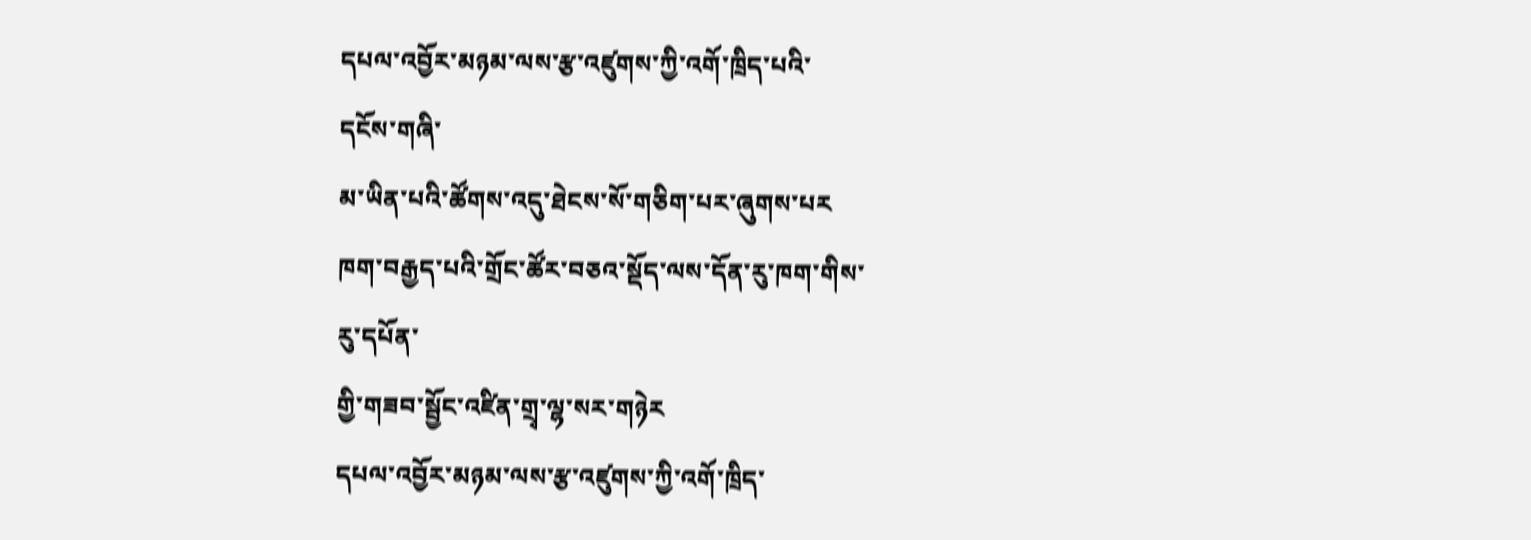དཔལ་འབྱོར་མཉམ་ལས་རྩ་འཛུགས་ཀྱི་འགོ་ཁྲིད་པའི་
དངོས་གཞི་
མ་ཡིན་པའི་ཚོགས་འདུ་ཐེངས་སོ་གཅིག་པར་ཞུགས་པར
ཁག་བརྒྱད་པའི་གྲོང་ཚོར་བཅའ་སྡོད་ལས་དོན་རུ་ཁག་གིས་
རུ་དཔོན་
གྱི་གཟབ་སྦྱོང་འཛིན་གྲྭ་ལྷ་སར་གཉེར
དཔལ་འབྱོར་མཉམ་ལས་རྩ་འཛུགས་ཀྱི་འགོ་ཁྲིད་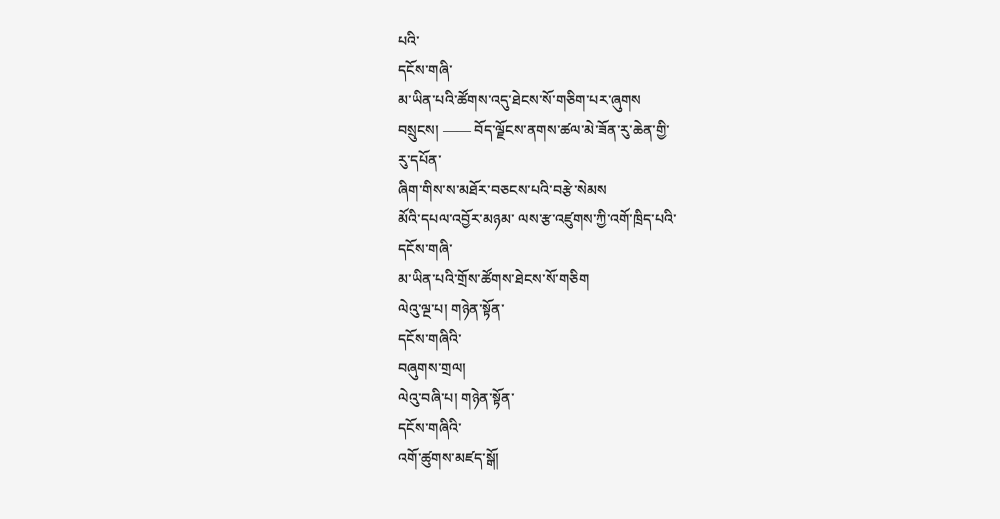པའི་
དངོས་གཞི་
མ་ཡིན་པའི་ཚོགས་འདུ་ཐེངས་སོ་གཅིག་པར་ཞུགས
བསྲུངས། —— བོད་ལྗོངས་ནགས་ཚལ་མེ་ཟོན་རུ་ཆེན་གྱི་
རུ་དཔོན་
ཞིག་གིས་ས་མཐོར་བཅངས་པའི་བརྩེ་སེམས
མོའི་དཔལ་འབྱོར་མཉམ་ ལས་རྩ་འཛུགས་ཀྱི་འགོ་ཁྲིད་པའི་
དངོས་གཞི་
མ་ཡིན་པའི་གྲོས་ཚོགས་ཐེངས་སོ་གཅིག
ལེའུ་ལྔ་པ། གཉེན་སྟོན་
དངོས་གཞིའི་
བཞུགས་གྲལ།
ལེའུ་བཞི་པ། གཉེན་སྟོན་
དངོས་གཞིའི་
འགོ་ཚུགས་མཛད་སྒོ།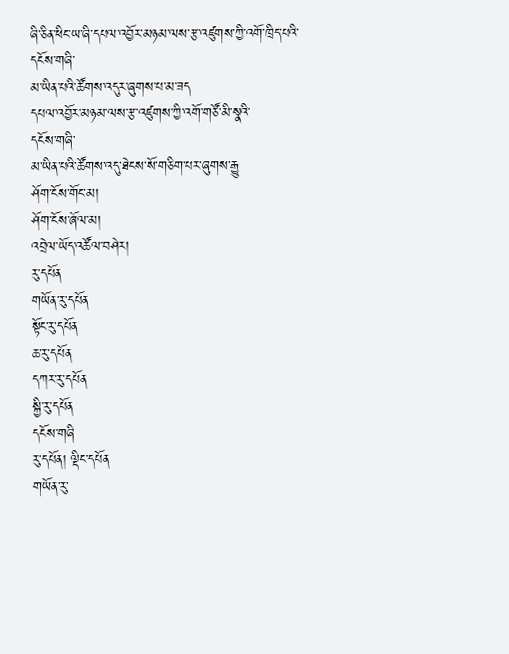ཞི་ཅིན་ཕིང་ཡ་ཞི་དཔལ་འབྱོར་མཉམ་ལས་རྩ་འཛུགས་ཀྱི་འགོ་ཁྲིད་པའི་
དངོས་གཞི་
མ་ཡིན་པའི་ཚོགས་འདུར་ཞུགས་པ་མ་ཟད
དཔལ་འབྱོར་མཉམ་ལས་རྩ་འཛུགས་ཀྱི་འགོ་གཙོ་མི་སྣའི་
དངོས་གཞི་
མ་ཡིན་པའི་ཚོགས་འདུ་ཐེངས་སོ་གཅིག་པར་ཞུགས་རྒྱུ
ཤོག་ངོས་གོང་མ།
ཤོག་ངོས་ཞོལ་མ།
འབྲེལ་ཡོད་འཚོལ་བཤེར།
རུ་དཔོན
གཡོན་རུ་དཔོན
སྟོང་རུ་དཔོན
ཆ་རུ་དཔོན
དཀར་རུ་དཔོན
སྐྱི་རུ་དཔོན
དངོས་གཞི
རུ་དཔོན། ལྡིང་དཔོན
གཡོན་རུ་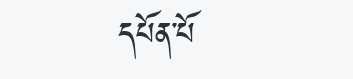དཔོན་པོ